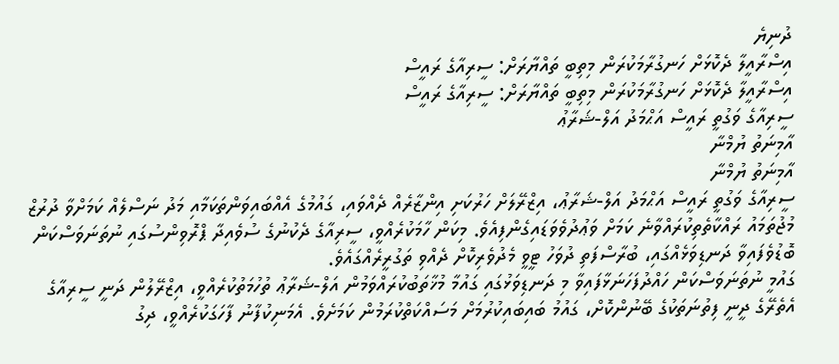ދުނިޔެ
އިސްރާއީލާ ދެކޮޅަށް ހަނގުރާމަކުރަން މިތިބީ ތައްޔާރަށް: ސީރިއާގެ ރައީސް
އިސްރާއީލާ ދެކޮޅަށް ހަނގުރާމަކުރަން މިތިބީ ތައްޔާރަށް: ސީރިއާގެ ރައީސް
ސީރިއާގެ ވަގުތީ ރައީސް އަޙްމަދު އަލް-ޝަރާޢު
އާމިނަތު ޔުމްނާ
އާމިނަތު ޔުމްނާ
ސީރިއާގެ ވަގުތީ ރައީސް އަޙްމަދު އަލް-ޝަރާޢު، އިޒްރޭލަށް ހަރުކަށި އިންޒާރެއް ދެއްވައި، ގައުމުގެ އެއްބައިވަންތަކަމާއި މަދު ނަސްލެއް ކަމަށްވާ ދުރުޒް މުޖުތަމައު ރައްކާތެތިކުރައްވާނެ ކަމަށް ވަޢުދުވެވަޑައިގެންފިއެވެ. މިކަން ހާމަކުރެއްވީ، ސީރިއާގެ ދެކުނުގެ ސުވެއިދާ ޕްރޮވިންސުގައި ނުތަނަވަސްކަން ބޮޑުވެފައިވާ ދަނޑިވަޅެއްގައި، ބުރާސްފަތި ދުވަހު ޓީވީ މެދުވެރިކޮށް ދެއްވި ތަގުރީރެއްގައެވެ.
ގައުމީ ނުތަނަވަސްކަން ހައްދުފަހަނަޅާފައިވާ މި ދަނޑިވަޅުގައި ގައުމާ މުޚާތަބުކުރައްވަމުން އަލް-ޝަރާޢު ތުހުމަތުކުރެއްވީ، އިޒްރޭލުން ދަނީ ސީރިއާގެ އެތެރޭގެ ދީނީ ފިތުނަތަކުގެ ބޭނުންކޮށް، ގައުމު ބައިބައިކުރުމަށް މަސައްކަތްކުރަމުން ކަމަށެވެ. އެމަނިކުފާނު ފާހަގަކުރެއްވީ، ދިގު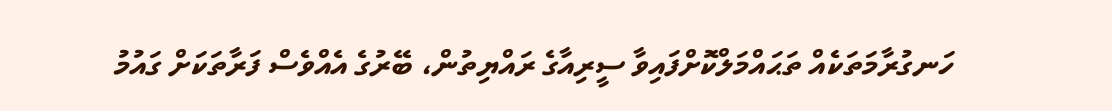ހަނގުރާމަތަކެއް ތަޙައްމަލްކޮށްފައިވާ ސީރިއާގެ ރައްޔިތުން، ބޭރުގެ އެއްވެސް ފަރާތަކަށް ގައުމު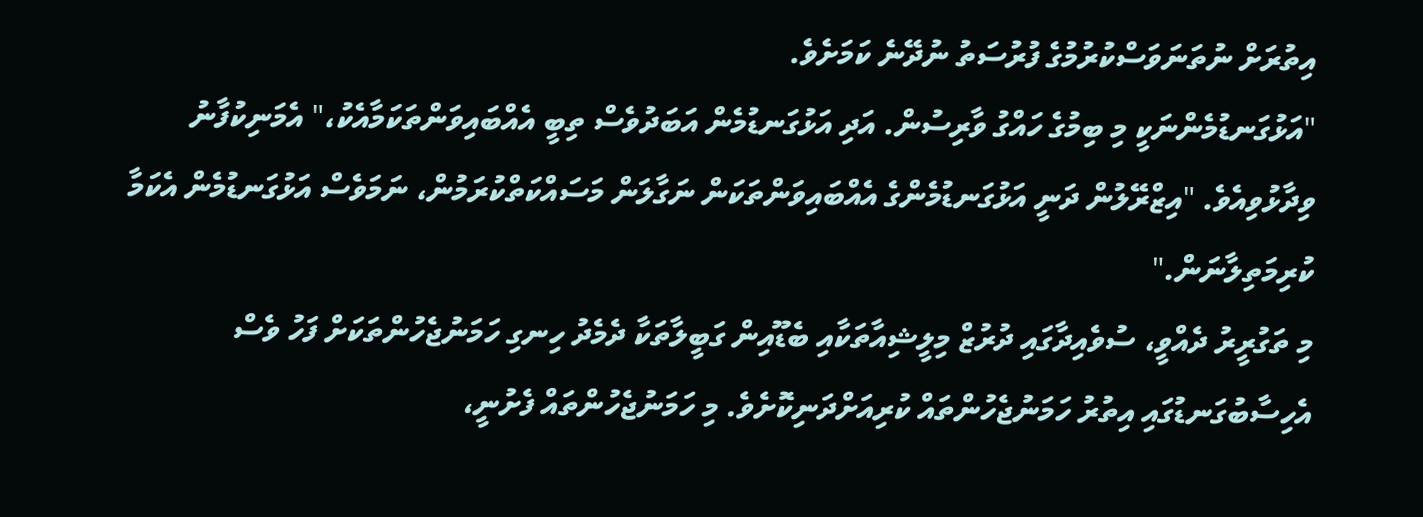އިތުރަށް ނުތަނަވަސްކުރުމުގެ ފުރުސަތު ނުދޭނެ ކަމަށެވެ.
"އަޅުގަނޑުމެންނަކީ މި ބިމުގެ ހައްގު ވާރިސުން. އަދި އަޅުގަނޑުމެން އަބަދުވެސް ތިބީ އެއްބައިވަންތަކަމާއެކު،" އެމަނިކުފާނު ވިދާޅުވިއެވެ. "އިޒްރޭލުން ދަނީ އަޅުގަނޑުމެންގެ އެއްބައިވަންތަކަން ނަގާލަން މަސައްކަތްކުރަމުން، ނަމަވެސް އަޅުގަނޑުމެން އެކަމާ ކުރިމަތިލާނަން."
މި ތަގުރީރު ދެއްވީ، ސުވެއިދާގައި ދުރުޒް މިލީޝިއާތަކާއި ބެޑޫއިން ގަބީލާތަކާ ދެމެދު ހިނގި ހަމަނުޖެހުންތަކަށް ފަހު ވެސް އެހިސާބުގަނޑުގައި އިތުރު ހަމަނުޖެހުންތައް ކުރިއަށްދަނިކޮށެވެ. މި ހަމަނުޖެހުންތައް ފެށުނީ،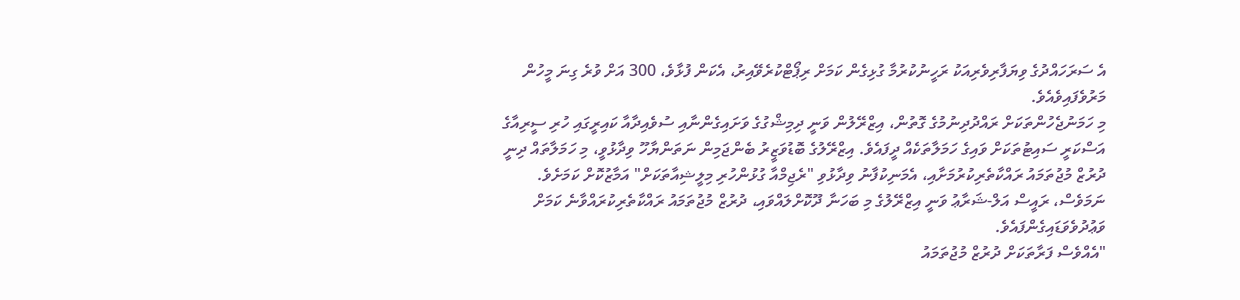އެ ސަރަހައްދުގެ ވިޔަފާރިވެރިއަކު ރަހީނުކުރުމާ ގުޅިގެން ކަމަށް ރިޕޯޓްކުރެވޭއިރު، އެކަން ފުޅާވެ، 300 އަށް ވުރެ ގިނަ މީހުން މަރުވެފައިވެއެވެ.
މި ހަމަނުޖެހުންތަކަށް ރައްދުދިނުމުގެ ގޮތުން، އިޒްރޭލުން ވަނީ ދިމިޝްގުގެ ވަށައިގެންނާއި ސުވެއިދާއާ ކައިރީގައި ހުރި ސީރިއާގެ އަސްކަރީ ސައިޓުތަކަށް ވައިގެ ހަމަލާތަކެއް ދީފައެވެ. އިޒްރޭލުގެ ބޮޑުވަޒީރު ބެންޖަމިން ނަތަންޔާހޫ ވިދާޅުވީ، މި ހަމަލާތައް ދިނީ ދުރުޒް މުޖުތަމައު ރައްކާތެރިކުރުމަށާއި، އެމަނިކުފާނު ވިދާޅުވި "ރެޖިމްއާ ގުޅުންހުރި މިލީޝިއާތަކަށް" އަމާޒުކޮށް ކަމަށެވެ.
ނަމަވެސް، ރައީސް އަލް-ޝަރާޢު ވަނީ އިޒްރޭލުގެ މި ބަހަނާ ދޫކޮށްލައްވައި، ދުރުޒް މުޖުތަމައު ރައްކާތެރިކުރައްވާނެ ކަމަށް ވަޢުދުވެވަޑައިގެންފައެވެ.
"އެއްވެސް ފަރާތަކަށް ދުރުޒް މުޖުތަމައު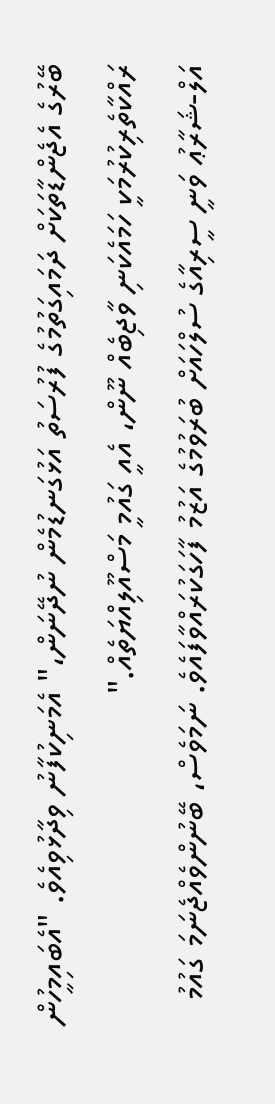ބޭރުގެ އެޖެންޑާތަކަށް ދަމައިގަތުމުގެ ފުރުސަތު އަޅުގަނޑުމެން ނުދޭނަން،" އެމަނިކުފާނު ވިދާޅުވިއެވެ. "އެބައިމީހުން ރައްކާތެރިކުރުމަކީ ހަމައެކަނި ވާޖިބެއް ނޫން، އެއީ ގައުމީ މަސްއޫލިއްޔަތެއް."
އަލް-ޝަރާޢު ވަނީ ސީރިއާގެ ސުލްހައަށް ބުރަވުމުގެ އަޒުމު ފާހަގަކުރައްވާފައެވެ. ނަމަވެސް، ބޭނުންވެއްޖެނަމަ ގައުމު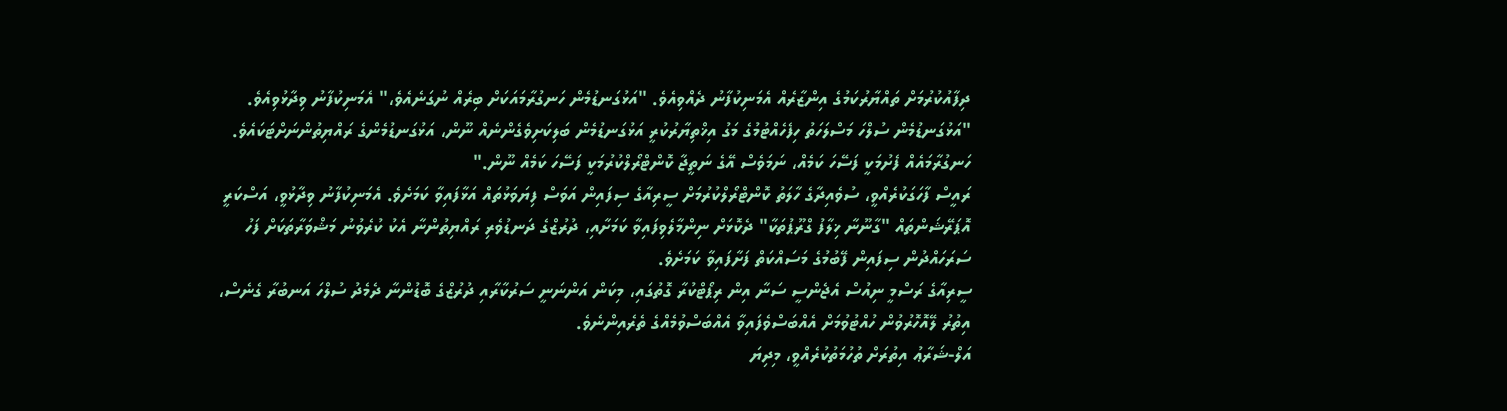ދިފާއުކުރުމަށް ތައްޔާރުކަމުގެ އިންޒާރެއް އެމަނިކުފާނު ދެއްވިއެވެ. "އަޅުގަނޑުމެން ހަނގުރާމައަކަށް ބިރެއް ނުގަނެއެވެ،" އެމަނިކުފާނު ވިދާޅުވިއެވެ. "އަޅުގަނޑުމެން ސުލްހަ މަސްލަހަތު ހިފެހެއްޓުމުގެ މަގު އިޚްތިޔާރުކުރީ އަޅުގަނޑުމެން ބަލިކަށިވެގެންނެއް ނޫން، އަޅުގަނޑުމެންގެ ރައްޔިތުންނަށްޓަކައެވެ. ހަނގުރާމައެއް ފެށުމަކީ ފަސޭހަ ކަމެއް، ނަމަވެސް އޭގެ ނަތީޖާ ކޮންޓްރޯލްކުރުމަކީ ފަސޭހަ ކަމެއް ނޫން."
ރައީސް ފާހަގަކުރެއްވީ، ސުވެއިދާގެ ހާލަތު ކޮންޓްރޯލްކުރުމަށް ސީރިއާގެ ސިފައިން އަވަސް ފިޔަވަޅުތައް އަޅާފައިވާ ކަމަށެވެ. އެމަނިކުފާނު ވިދާޅުވީ، އަސްކަރީ އޮޕަރޭޝަންތައް "ގާނޫނާ ޚިލާފު ގްރޫޕުތަކާ" ދެކޮޅަށް ނިންމާލެވިފައިވާ ކަމަށާއި، ދުރުޒްގެ ދަނޑުވެރި ރައްޔިތުންނާ އެކު ކުރެވުނު މަޝްވަރާތަކަށް ފަހު ސަރަހައްދުން ސިފައިން ފޭބުމުގެ މަސައްކަތް ފަށާފައިވާ ކަމަށެވެ.
ސީރިއާގެ ރަސްމީ ނިއުސް އެޖެންސީ ސަނާ އިން ރިޕޯޓްކުރާ ގޮތުގައި، މިކަން އަންނަނީ ސަރުކާރާއި ދުރުޒްގެ ބޮޑުންނާ ދެމެދު ސުލްހަ އަނބުރާ ގެނެސް، އިތުރު ލޭއޮހޮރުވުން ހުއްޓުވުމަށް އެއްބަސްވެފައިވާ އެއްބަސްވުމެއްގެ ތެރެއިންނެވެ.
އަލް-ޝަރާޢު އިތުރަށް ތުހުމަތުކުރެއްވީ، މިދިޔަ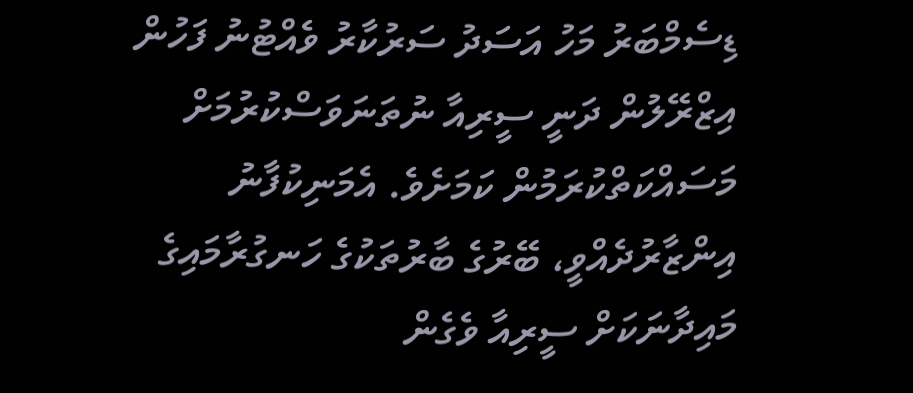ޑިސެމްބަރު މަހު އަސަދު ސަރުކާރު ވެއްޓުނު ފަހުން އިޒްރޭލުން ދަނީ ސީރިއާ ނުތަނަވަސްކުރުމަށް މަސައްކަތްކުރަމުން ކަމަށެވެ. އެމަނިކުފާނު އިންޒާރުދެއްވީ، ބޭރުގެ ބާރުތަކުގެ ހަނގުރާމައިގެ މައިދާނަކަށް ސީރިއާ ވެގެން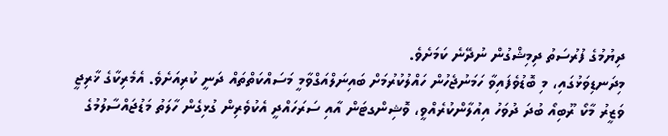ދިޔުމުގެ ފުރުސަތު ދިމިޝްގުން ނުދޭނެ ކަމަށެވެ.
މިދަނޑިވަޅުގައި، މި ބޮޑުވެފައިވާ ހަމަނުޖެހުން ހައްލުކުރުމަށް ބައިނަލްއަގްވާމީ މަސައްކަތްތައް ދަނީ ކުރިއަށެވެ. އެމެރިކާގެ ޚާރިޖީ ވަޒީރު މާކޯ ރޫބިއޯ ބުދަ ދުވަހު އިއުލާންކުރެއްވީ، ވޮޝިންގޓަން އާއި ސަރަހައްދީ އެކުވެރިން ގުޅިގެން ހާލަތު މަޑުޖައްސާލުމުގެ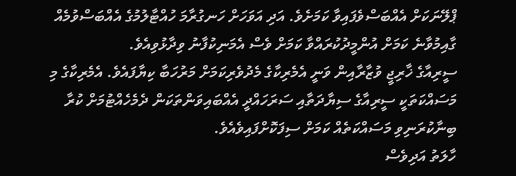ޕްލޭނަކަށް އެއްބަސްވެފައިވާ ކަމަށެވެ. އަދި އަވަހަށް ހަނގުރާމަ ހުއްޓާލުމުގެ އެއްބަސްވުމެއް ގާއިމުވާނެ ކަމަށް އުންމީދުކުރައްވާ ކަމަށް ވެސް އެމަނިކުފާނު ވިދާޅުވިއެވެ.
ސީރިއާގެ ޚާރިޖީ ވުޒާރާއިން ވަނީ އެމެރިކާގެ މެދުވެރިކަމަށް މަރުހަބާ ކިޔާފައެވެ. އެމެރިކާގެ މި މަސައްކަތަކީ ސީރިއާގެ ސިޔާދަތާއި ސަރަހައްދީ އެއްބައިވަންތަކަން ދެމެހެއްޓުމަށް ކުރާ ބިނާކުރަނިވި މަސައްކަތެއް ކަމަށް ސިފަކޮށްފައިވެއެވެ.
ހާލަތު އަދިވެސް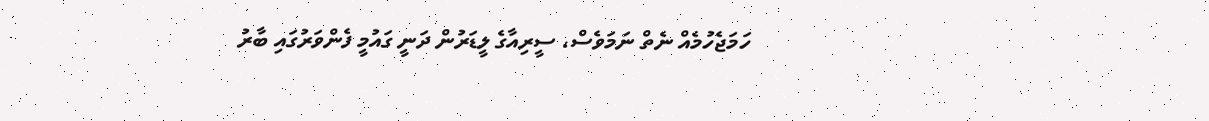ހަމަޖެހުމެއް ނެތް ނަމަވެސް، ސީރިއާގެ ލީޑަރުން ދަނީ ގައުމީ ފެންވަރުގައި ބާރު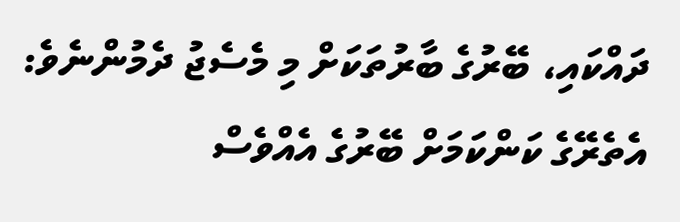ދައްކައި، ބޭރުގެ ބާރުތަކަށް މި މެސެޖު ދެމުންނެވެ: އެތެރޭގެ ކަންކަމަށް ބޭރުގެ އެއްވެސް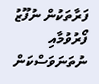ފަރާތަކުން ނުފޫޒު ފޯރުވުމާއި ނުތަނަވަސްކަން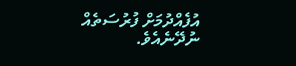އުފެއްދުމަށް ފުރުސަތެއް ނުދޭނެއެވެ.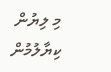މި ލިޔުން ކިޔާލުމުން